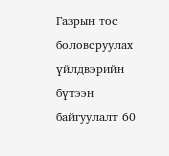Газрын тос боловсруулах үйлдвэрийн бүтээн байгуулалт 60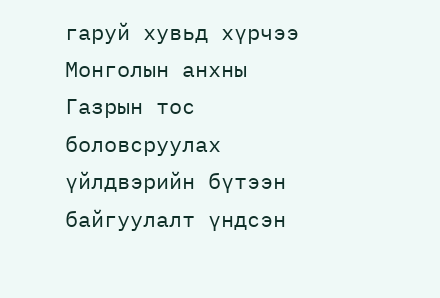гаруй хувьд хүрчээ
Монголын анхны Газрын тос боловсруулах үйлдвэрийн бүтээн байгуулалт үндсэн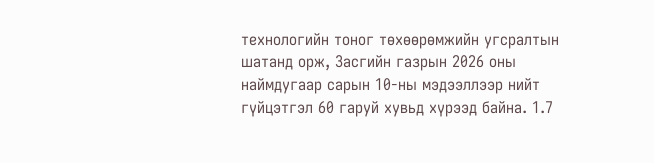технологийн тоног төхөөрөмжийн угсралтын шатанд орж, Засгийн газрын 2026 оны наймдугаар сарын 10-ны мэдээллээр нийт гүйцэтгэл 60 гаруй хувьд хүрээд байна. 1.7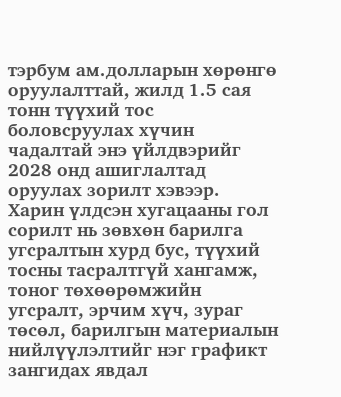тэрбум ам.долларын хөрөнгө оруулалттай, жилд 1.5 сая тонн түүхий тос боловсруулах хүчин чадалтай энэ үйлдвэрийг 2028 онд ашиглалтад оруулах зорилт хэвээр.
Харин үлдсэн хугацааны гол сорилт нь зөвхөн барилга угсралтын хурд бус, түүхий тосны тасралтгүй хангамж, тоног төхөөрөмжийн угсралт, эрчим хүч, зураг төсөл, барилгын материалын нийлүүлэлтийг нэг графикт зангидах явдал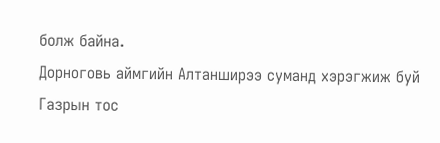болж байна.
Дорноговь аймгийн Алтанширээ суманд хэрэгжиж буй Газрын тос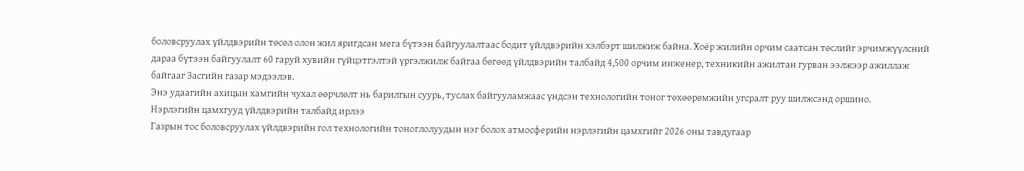боловсруулах үйлдвэрийн төсөл олон жил яригдсан мега бүтээн байгуулалтаас бодит үйлдвэрийн хэлбэрт шилжиж байна. Хоёр жилийн орчим саатсан төслийг эрчимжүүлсний дараа бүтээн байгуулалт 60 гаруй хувийн гүйцэтгэлтэй үргэлжилж байгаа бөгөөд үйлдвэрийн талбайд 4,500 орчим инженер, техникийн ажилтан гурван ээлжээр ажиллаж байгааг Засгийн газар мэдээлэв.
Энэ удаагийн ахицын хамгийн чухал өөрчлөлт нь барилгын суурь, туслах байгууламжаас үндсэн технологийн тоног төхөөрөмжийн угсралт руу шилжсэнд оршино.
Нэрлэгийн цамхгууд үйлдвэрийн талбайд ирлээ
Газрын тос боловсруулах үйлдвэрийн гол технологийн тоноглолуудын нэг болох атмосферийн нэрлэгийн цамхгийг 2026 оны тавдугаар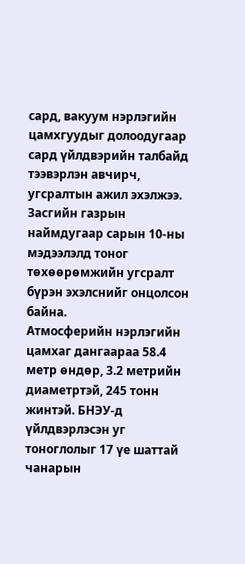сард, вакуум нэрлэгийн цамхгуудыг долоодугаар сард үйлдвэрийн талбайд тээвэрлэн авчирч, угсралтын ажил эхэлжээ. Засгийн газрын наймдугаар сарын 10-ны мэдээлэлд тоног төхөөрөмжийн угсралт бүрэн эхэлснийг онцолсон байна.
Атмосферийн нэрлэгийн цамхаг дангаараа 58.4 метр өндөр, 3.2 метрийн диаметртэй, 245 тонн жинтэй. БНЭУ-д үйлдвэрлэсэн уг тоноглолыг 17 үе шаттай чанарын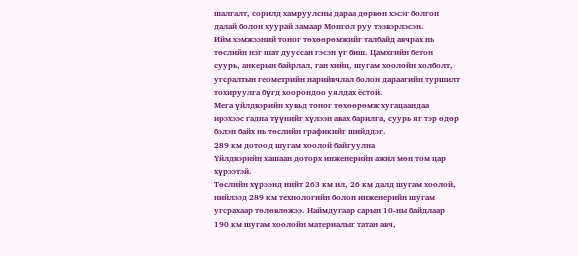шалгалт, сорилд хамруулсны дараа дөрвөн хэсэг болгон далай болон хуурай замаар Монгол руу тээвэрлэсэн.
Ийм хэмжээний тоног төхөөрөмжийг талбайд авчрах нь төслийн нэг шат дууссан гэсэн үг биш. Цамхгийн бетон суурь, анкерын байрлал, ган хийц, шугам хоолойн холболт, угсралтын геометрийн нарийвчлал болон дараагийн туршилт тохируулга бүгд хоорондоо уялдах ёстой.
Мега үйлдвэрийн хувьд тоног төхөөрөмж хугацаандаа ирэхээс гадна түүнийг хүлээн авах барилга, суурь яг тэр өдөр бэлэн байх нь төслийн графикийг шийддэг.
289 км дотоод шугам хоолой байгуулна
Үйлдвэрийн хашаан доторх инженерийн ажил мөн том цар хүрээтэй.
Төслийн хүрээнд нийт 263 км ил, 26 км далд шугам хоолой, нийлээд 289 км технологийн болон инженерийн шугам угсрахаар төлөвлөжээ. Наймдугаар сарын 10-ны байдлаар 190 км шугам хоолойн материалыг татан авч,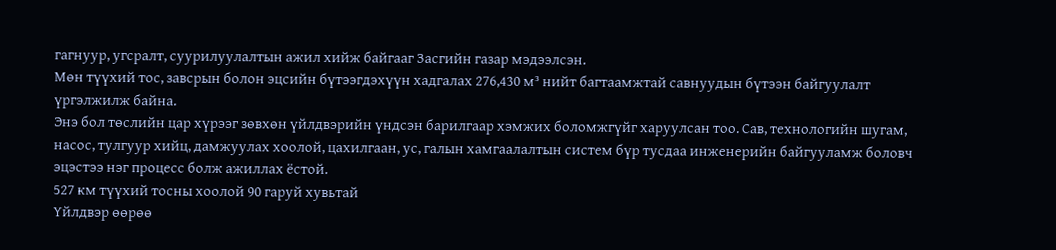гагнуур, угсралт, суурилуулалтын ажил хийж байгааг Засгийн газар мэдээлсэн.
Мөн түүхий тос, завсрын болон эцсийн бүтээгдэхүүн хадгалах 276,430 м³ нийт багтаамжтай савнуудын бүтээн байгуулалт үргэлжилж байна.
Энэ бол төслийн цар хүрээг зөвхөн үйлдвэрийн үндсэн барилгаар хэмжих боломжгүйг харуулсан тоо. Сав, технологийн шугам, насос, тулгуур хийц, дамжуулах хоолой, цахилгаан, ус, галын хамгаалалтын систем бүр тусдаа инженерийн байгууламж боловч эцэстээ нэг процесс болж ажиллах ёстой.
527 км түүхий тосны хоолой 90 гаруй хувьтай
Үйлдвэр өөрөө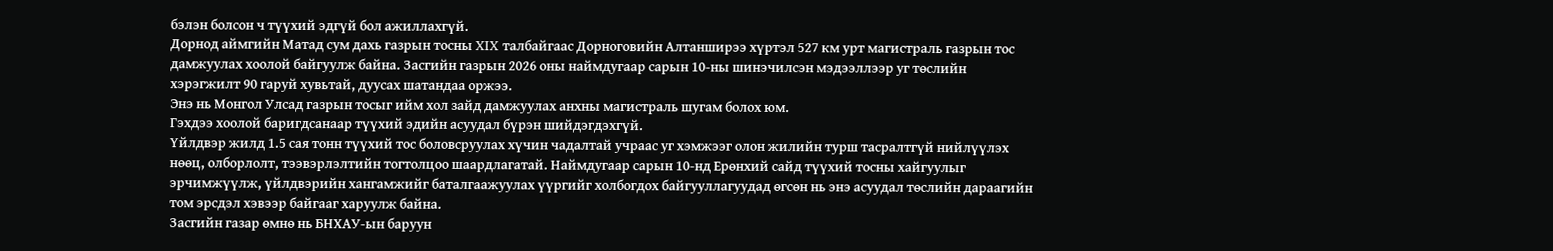бэлэн болсон ч түүхий эдгүй бол ажиллахгүй.
Дорнод аймгийн Матад сум дахь газрын тосны XIX талбайгаас Дорноговийн Алтанширээ хүртэл 527 км урт магистраль газрын тос дамжуулах хоолой байгуулж байна. Засгийн газрын 2026 оны наймдугаар сарын 10-ны шинэчилсэн мэдээллээр уг төслийн хэрэгжилт 90 гаруй хувьтай, дуусах шатандаа оржээ.
Энэ нь Монгол Улсад газрын тосыг ийм хол зайд дамжуулах анхны магистраль шугам болох юм.
Гэхдээ хоолой баригдсанаар түүхий эдийн асуудал бүрэн шийдэгдэхгүй.
Үйлдвэр жилд 1.5 сая тонн түүхий тос боловсруулах хүчин чадалтай учраас уг хэмжээг олон жилийн турш тасралтгүй нийлүүлэх нөөц, олборлолт, тээвэрлэлтийн тогтолцоо шаардлагатай. Наймдугаар сарын 10-нд Ерөнхий сайд түүхий тосны хайгуулыг эрчимжүүлж, үйлдвэрийн хангамжийг баталгаажуулах үүргийг холбогдох байгууллагуудад өгсөн нь энэ асуудал төслийн дараагийн том эрсдэл хэвээр байгааг харуулж байна.
Засгийн газар өмнө нь БНХАУ-ын баруун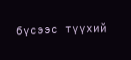бүсээс түүхий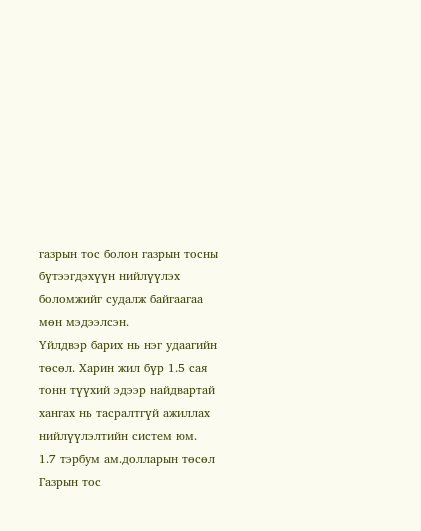газрын тос болон газрын тосны бүтээгдэхүүн нийлүүлэх боломжийг судалж байгаагаа мөн мэдээлсэн.
Үйлдвэр барих нь нэг удаагийн төсөл. Харин жил бүр 1.5 сая тонн түүхий эдээр найдвартай хангах нь тасралтгүй ажиллах нийлүүлэлтийн систем юм.
1.7 тэрбум ам.долларын төсөл
Газрын тос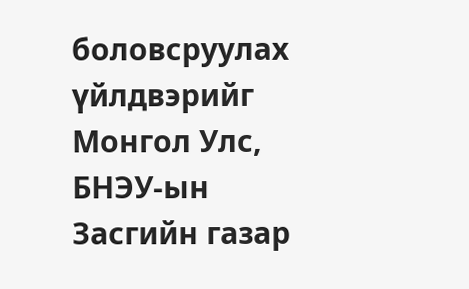боловсруулах үйлдвэрийг Монгол Улс, БНЭУ-ын Засгийн газар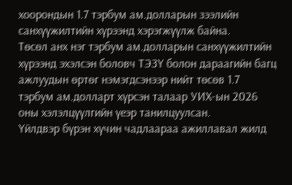хоорондын 1.7 тэрбум ам.долларын зээлийн санхүүжилтийн хүрээнд хэрэгжүүлж байна.
Төсөл анх нэг тэрбум ам.долларын санхүүжилтийн хүрээнд эхэлсэн боловч ТЭЗҮ болон дараагийн багц ажлуудын өртөг нэмэгдсэнээр нийт төсөв 1.7 тэрбум ам.долларт хүрсэн талаар УИХ-ын 2026 оны хэлэлцүүлгийн үеэр танилцуулсан.
Үйлдвэр бүрэн хүчин чадлаараа ажиллавал жилд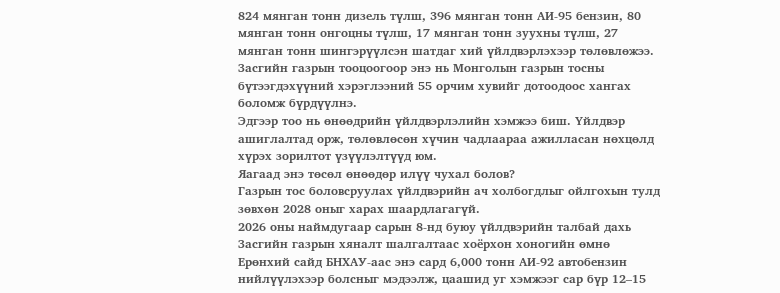824 мянган тонн дизель түлш, 396 мянган тонн АИ-95 бензин, 80 мянган тонн онгоцны түлш, 17 мянган тонн зуухны түлш, 27 мянган тонн шингэрүүлсэн шатдаг хий үйлдвэрлэхээр төлөвлөжээ. Засгийн газрын тооцоогоор энэ нь Монголын газрын тосны бүтээгдэхүүний хэрэглээний 55 орчим хувийг дотоодоос хангах боломж бүрдүүлнэ.
Эдгээр тоо нь өнөөдрийн үйлдвэрлэлийн хэмжээ биш. Үйлдвэр ашиглалтад орж, төлөвлөсөн хүчин чадлаараа ажилласан нөхцөлд хүрэх зорилтот үзүүлэлтүүд юм.
Яагаад энэ төсөл өнөөдөр илүү чухал болов?
Газрын тос боловсруулах үйлдвэрийн ач холбогдлыг ойлгохын тулд зөвхөн 2028 оныг харах шаардлагагүй.
2026 оны наймдугаар сарын 8-нд буюу үйлдвэрийн талбай дахь Засгийн газрын хяналт шалгалтаас хоёрхон хоногийн өмнө Ерөнхий сайд БНХАУ-аас энэ сард 6,000 тонн АИ-92 автобензин нийлүүлэхээр болсныг мэдээлж, цаашид уг хэмжээг сар бүр 12–15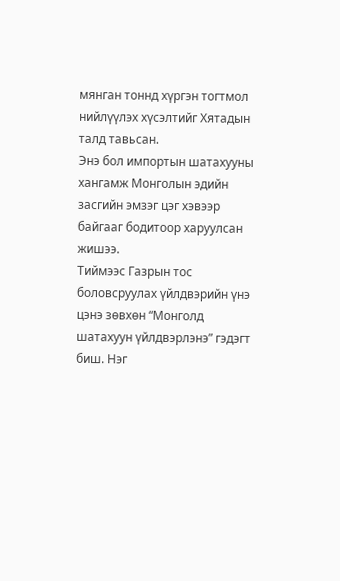мянган тоннд хүргэн тогтмол нийлүүлэх хүсэлтийг Хятадын талд тавьсан.
Энэ бол импортын шатахууны хангамж Монголын эдийн засгийн эмзэг цэг хэвээр байгааг бодитоор харуулсан жишээ.
Тиймээс Газрын тос боловсруулах үйлдвэрийн үнэ цэнэ зөвхөн “Монголд шатахуун үйлдвэрлэнэ” гэдэгт биш. Нэг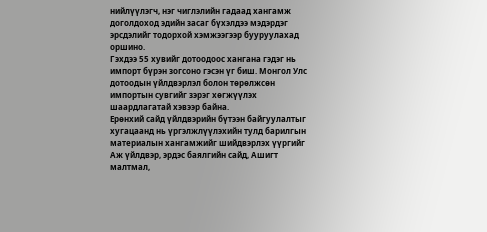нийлүүлэгч, нэг чиглэлийн гадаад хангамж доголдоход эдийн засаг бүхэлдээ мэдэрдэг эрсдэлийг тодорхой хэмжээгээр бууруулахад оршино.
Гэхдээ 55 хувийг дотоодоос хангана гэдэг нь импорт бүрэн зогсоно гэсэн үг биш. Монгол Улс дотоодын үйлдвэрлэл болон төрөлжсөн импортын сувгийг зэрэг хөгжүүлэх шаардлагатай хэвээр байна.
Ерөнхий сайд үйлдвэрийн бүтээн байгуулалтыг хугацаанд нь үргэлжлүүлэхийн тулд барилгын материалын хангамжийг шийдвэрлэх үүргийг Аж үйлдвэр, эрдэс баялгийн сайд, Ашигт малтмал,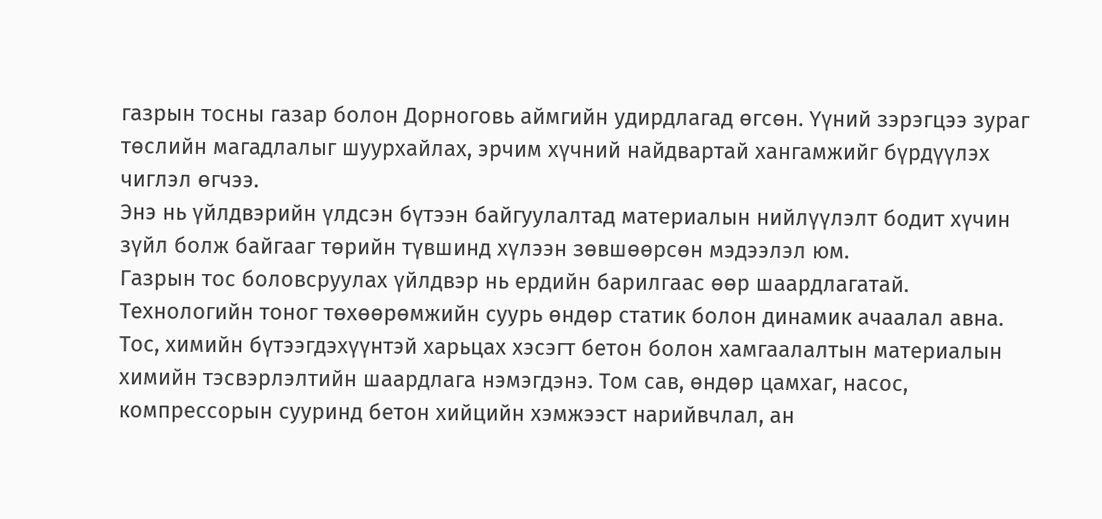газрын тосны газар болон Дорноговь аймгийн удирдлагад өгсөн. Үүний зэрэгцээ зураг төслийн магадлалыг шуурхайлах, эрчим хүчний найдвартай хангамжийг бүрдүүлэх чиглэл өгчээ.
Энэ нь үйлдвэрийн үлдсэн бүтээн байгуулалтад материалын нийлүүлэлт бодит хүчин зүйл болж байгааг төрийн түвшинд хүлээн зөвшөөрсөн мэдээлэл юм.
Газрын тос боловсруулах үйлдвэр нь ердийн барилгаас өөр шаардлагатай. Технологийн тоног төхөөрөмжийн суурь өндөр статик болон динамик ачаалал авна. Тос, химийн бүтээгдэхүүнтэй харьцах хэсэгт бетон болон хамгаалалтын материалын химийн тэсвэрлэлтийн шаардлага нэмэгдэнэ. Том сав, өндөр цамхаг, насос, компрессорын сууринд бетон хийцийн хэмжээст нарийвчлал, ан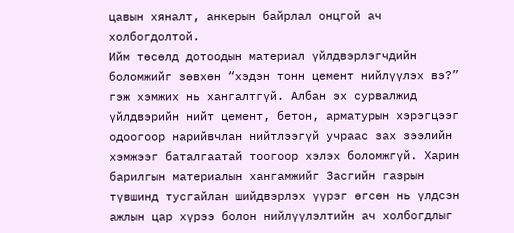цавын хяналт, анкерын байрлал онцгой ач холбогдолтой.
Ийм төсөлд дотоодын материал үйлдвэрлэгчдийн боломжийг зөвхөн “хэдэн тонн цемент нийлүүлэх вэ?” гэж хэмжих нь хангалтгүй. Албан эх сурвалжид үйлдвэрийн нийт цемент, бетон, арматурын хэрэгцээг одоогоор нарийвчлан нийтлээгүй учраас зах зээлийн хэмжээг баталгаатай тоогоор хэлэх боломжгүй. Харин барилгын материалын хангамжийг Засгийн газрын түвшинд тусгайлан шийдвэрлэх үүрэг өгсөн нь үлдсэн ажлын цар хүрээ болон нийлүүлэлтийн ач холбогдлыг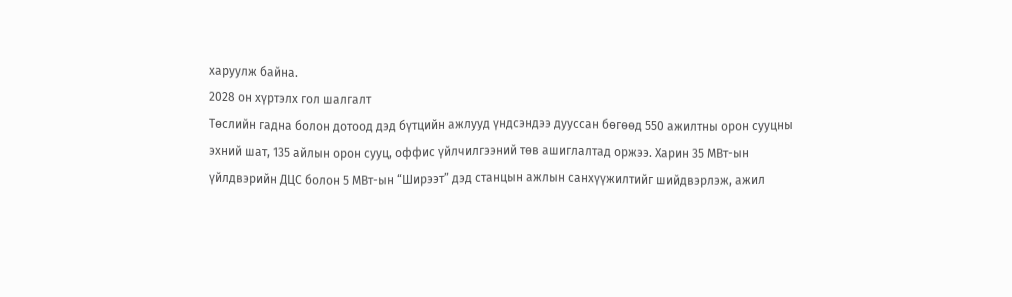харуулж байна.
2028 он хүртэлх гол шалгалт
Төслийн гадна болон дотоод дэд бүтцийн ажлууд үндсэндээ дууссан бөгөөд 550 ажилтны орон сууцны эхний шат, 135 айлын орон сууц, оффис үйлчилгээний төв ашиглалтад оржээ. Харин 35 МВт-ын үйлдвэрийн ДЦС болон 5 МВт-ын “Ширээт” дэд станцын ажлын санхүүжилтийг шийдвэрлэж, ажил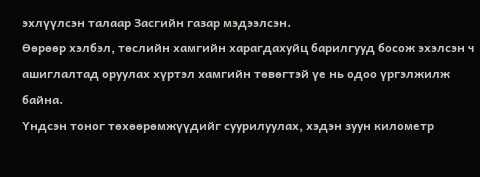эхлүүлсэн талаар Засгийн газар мэдээлсэн.
Өөрөөр хэлбэл, төслийн хамгийн харагдахуйц барилгууд босож эхэлсэн ч ашиглалтад оруулах хүртэл хамгийн төвөгтэй үе нь одоо үргэлжилж байна.
Үндсэн тоног төхөөрөмжүүдийг суурилуулах, хэдэн зуун километр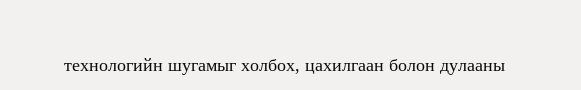технологийн шугамыг холбох, цахилгаан болон дулааны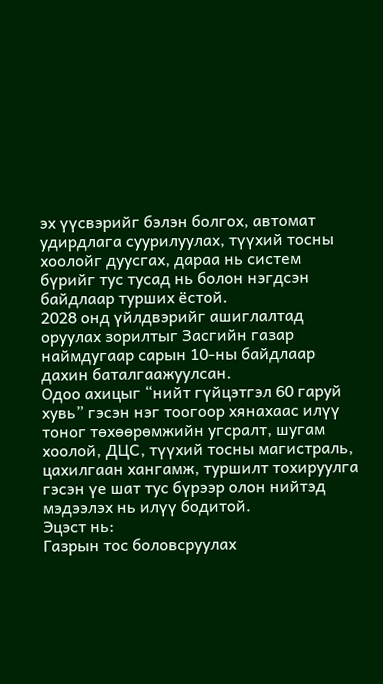эх үүсвэрийг бэлэн болгох, автомат удирдлага суурилуулах, түүхий тосны хоолойг дуусгах, дараа нь систем бүрийг тус тусад нь болон нэгдсэн байдлаар турших ёстой.
2028 онд үйлдвэрийг ашиглалтад оруулах зорилтыг Засгийн газар наймдугаар сарын 10-ны байдлаар дахин баталгаажуулсан.
Одоо ахицыг “нийт гүйцэтгэл 60 гаруй хувь” гэсэн нэг тоогоор хянахаас илүү тоног төхөөрөмжийн угсралт, шугам хоолой, ДЦС, түүхий тосны магистраль, цахилгаан хангамж, туршилт тохируулга гэсэн үе шат тус бүрээр олон нийтэд мэдээлэх нь илүү бодитой.
Эцэст нь:
Газрын тос боловсруулах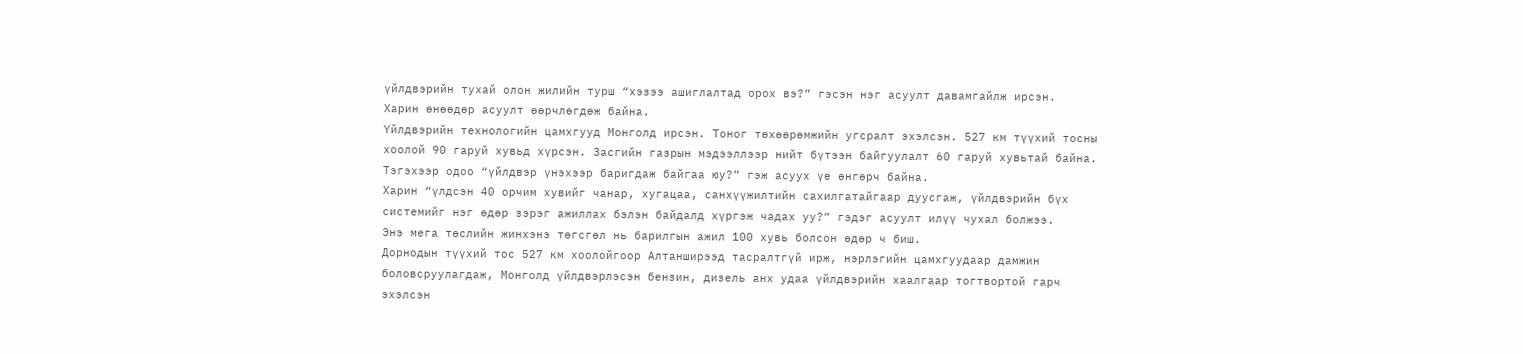үйлдвэрийн тухай олон жилийн турш “хэзээ ашиглалтад орох вэ?” гэсэн нэг асуулт давамгайлж ирсэн.
Харин өнөөдөр асуулт өөрчлөгдөж байна.
Үйлдвэрийн технологийн цамхгууд Монголд ирсэн. Тоног төхөөрөмжийн угсралт эхэлсэн. 527 км түүхий тосны хоолой 90 гаруй хувьд хүрсэн. Засгийн газрын мэдээллээр нийт бүтээн байгуулалт 60 гаруй хувьтай байна.
Тэгэхээр одоо “үйлдвэр үнэхээр баригдаж байгаа юу?” гэж асуух үе өнгөрч байна.
Харин “үлдсэн 40 орчим хувийг чанар, хугацаа, санхүүжилтийн сахилгатайгаар дуусгаж, үйлдвэрийн бүх системийг нэг өдөр зэрэг ажиллах бэлэн байдалд хүргэж чадах уу?” гэдэг асуулт илүү чухал болжээ.
Энэ мега төслийн жинхэнэ төгсгөл нь барилгын ажил 100 хувь болсон өдөр ч биш.
Дорнодын түүхий тос 527 км хоолойгоор Алтанширээд тасралтгүй ирж, нэрлэгийн цамхгуудаар дамжин боловсруулагдаж, Монголд үйлдвэрлэсэн бензин, дизель анх удаа үйлдвэрийн хаалгаар тогтвортой гарч эхэлсэн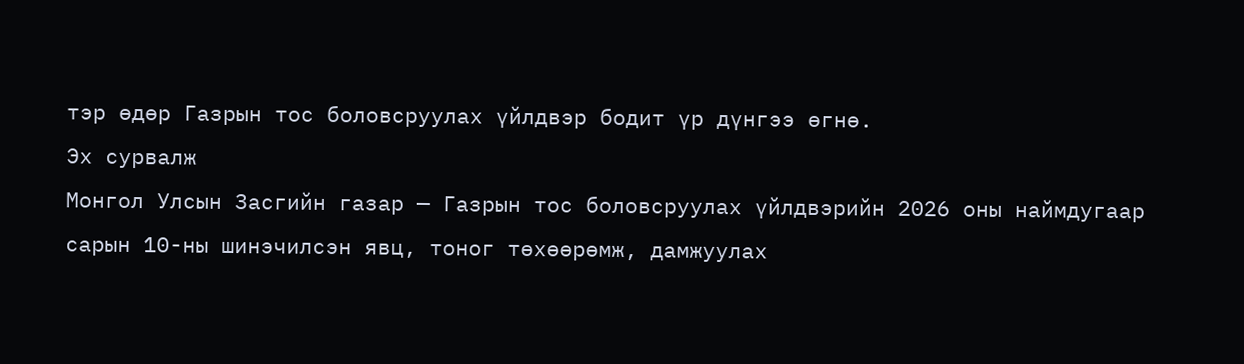тэр өдөр Газрын тос боловсруулах үйлдвэр бодит үр дүнгээ өгнө.
Эх сурвалж
Монгол Улсын Засгийн газар — Газрын тос боловсруулах үйлдвэрийн 2026 оны наймдугаар сарын 10-ны шинэчилсэн явц, тоног төхөөрөмж, дамжуулах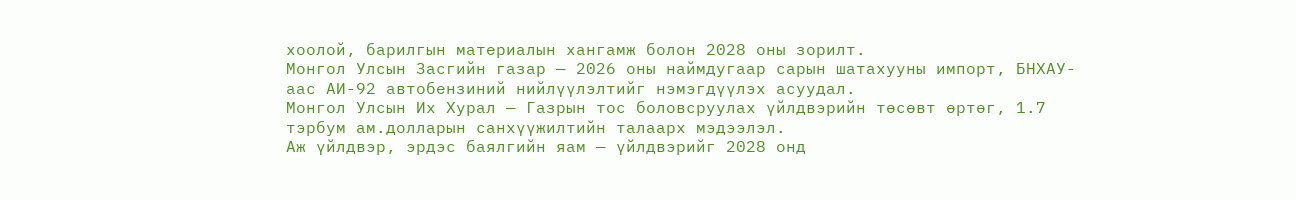хоолой, барилгын материалын хангамж болон 2028 оны зорилт.
Монгол Улсын Засгийн газар — 2026 оны наймдугаар сарын шатахууны импорт, БНХАУ-аас АИ-92 автобензиний нийлүүлэлтийг нэмэгдүүлэх асуудал.
Монгол Улсын Их Хурал — Газрын тос боловсруулах үйлдвэрийн төсөвт өртөг, 1.7 тэрбум ам.долларын санхүүжилтийн талаарх мэдээлэл.
Аж үйлдвэр, эрдэс баялгийн яам — үйлдвэрийг 2028 онд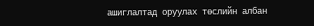ашиглалтад оруулах төслийн албан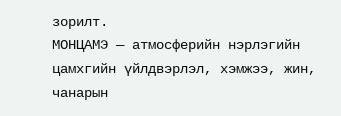зорилт.
МОНЦАМЭ — атмосферийн нэрлэгийн цамхгийн үйлдвэрлэл, хэмжээ, жин, чанарын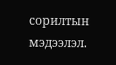сорилтын мэдээлэл.